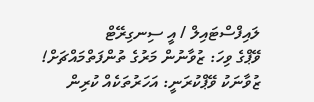ލައިފްސްޓައިލް / އީ ސިނގިރޭޓް
ވޭޕްގެ ވިހަ: ޒުވާނުން މަރުގެ ތުންފަތްމައްޗަށް!
ޒުވާނަކު ވޭޕްކުރަނީ: އަހަރުތަކެއް ކުރިން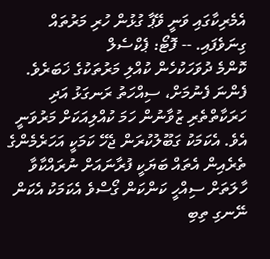އެމެރިކާގައި ވަނީ ވޭޕާ ގުޅުން ހުރި މަރުތައް ގިނަވެފައި. -- ފޮޓޯ: ޕެކްސެލް
ކޮންމެ ދުވަހަކުހެން ކުއްލި މަރުތަކުގެ ޚަބަރެވެ. ފެންނަ ފެނުމަށް، ސިއްހަތު ރަނގަޅު އަދި ހަރަކާތްތެރި ޒުވާނުން ހަމަ ކުއްލިއަކަށް މަރުވަނީ އެވެ. އެކަމަކު ގަބޫލުކުރަން ޖެހޭ ކަމަކީ އަހަރެމެންގެ ތެރެއިން އެތައް ބަޔަކީ ފުރާނައަށް ނުރައްކާވާ ހާލަތަށް ސިއްހީ ކަންކަން ގޯސްވެ އެކަމަކު އެކަން ނޭނގި ތިބި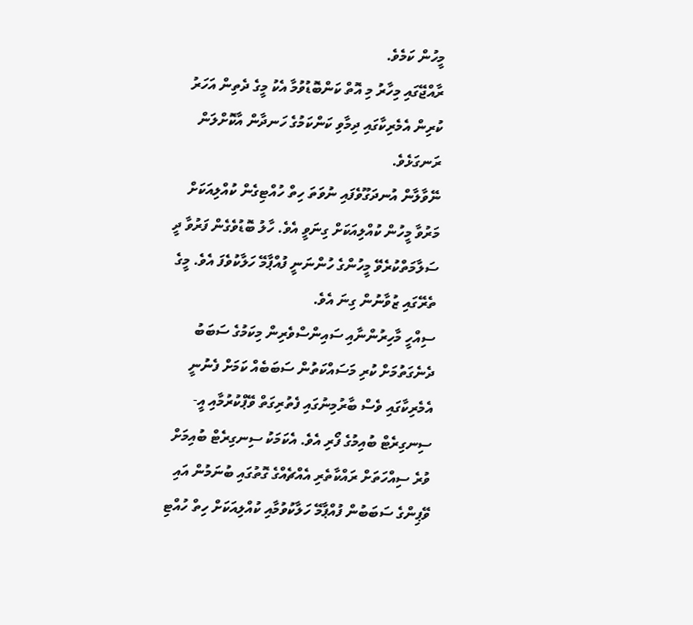މީހުން ކަމެވެ.
ރާއްޖޭގައި މިހާރު މި އޮތް ކަންބޮޑުވުމާ އެކު މީގެ ދެތިން އަހަރު ކުރިން އެމެރިކާގައި ދިމާވި ކަންކަމުގެ ހަނދާން އާކޮށްލަން ރަނގަޅެވެ.
ނޭވާލާން އުނދަގޫވެފައި ނުވަތަ ހިތް ހުއްޓިގެން ކުއްލިއަކަށް މަރުވާ މީހުން ކުއްލިއަކަށް ގިނަވީ އެވެ. ހާލު ބޮޑުވެގެން ފަރުވާ ދީ ސަލާމަތްކުރެވޭ މީހުންގެ ހުންނަނީ ފުއްޕާމޭ ހަލާކުވެފަ އެވެ. މީގެ ތެރޭގައި ޒުވާނުން ގިނަ އެވެ.
ސިއްހީ މާހިރުންނާއި ސައިންސްވެރިން މިކަމުގެ ސަބަބު ދެނެގަތުމަށް ކުރި މަސައްކަތުން ސަބަބެއް ކަމަށް ފެނުނީ އެމެރިކާގައި ވެސް ބާރުމިނުގައި ފެތުރިގަތް ވޭޕްކުރުމާއި އީ-ސިނގިރެޓް ބުއިމުގެ ފޯރި އެވެ. އެކަމަކު ސިނގިރެޓް ބުއިމަށް ވުރެ ސިއްހަތަށް ރައްކާތެރި އެއްޗެއްގެ ގޮތުގައި ބުނަމުން އައި ވޭޕިންގެ ސަބަބުން ފުއްޕާމޭ ހަލާކުވުމާއި ކުއްލިއަކަށް ހިތް ހުއްޓި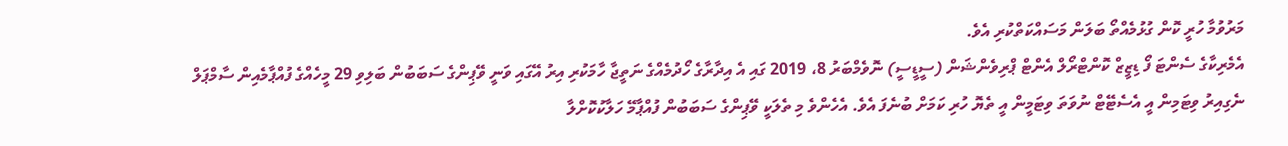މަރުވުމާ ހުރީ ކޮން ގުޅުމެއްތޯ ބަލަން މަސައްކަތްކުރި އެވެ.
އެމެރިކާގެ ސެންޓަ ފޯ ޑިޒީޒް ކޮންޓްރޯލް އެންޓް ޕްރިވެންޝަން (ސީޑީސީ) ނޮވެމްބަރު 8، 2019 ގައި އެ އިދާރާގެ ހޯދުމެއްގެ ނަތީޖާ ހާމަކުރި އިރު އޭގައި ވަނީ ވޭޕިންގެ ސަބަބުން ބަލިވި 29 މީހެއްގެ ފުއްޕާމެއިން ސާމްޕަލް ނެގިއިރު ވިޓަމިން އީ އެސެޓޭޓް ނުވަތަ ވިޓަމީން އީ ތެޔޮ ހުރި ކަމަށް ބުނެފަ އެވެ. އެހެންވެ މި ތެލަކީ ވޭޕިންގެ ސަބަބުން ފުއްޕާމޭ ހަލާކުކޮށްލާ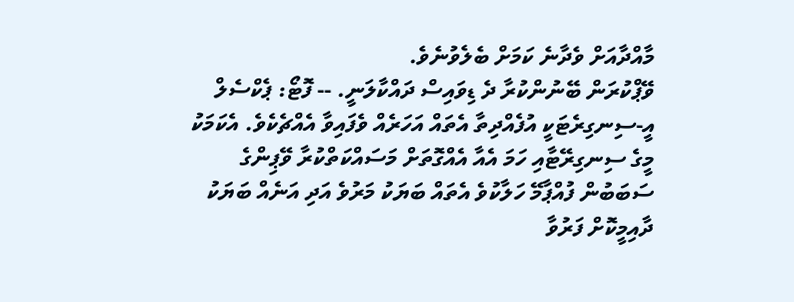މާއްދާއަށް ވެދާނެ ކަމަށް ބެލެވުނެވެ.
ވޭޕްކުރަން ބޭނުންކުރާ ދެ ޑިވައިސް ދައްކާލަނީ. -- ފޮޓޯ: ޕެކްސެލް
އީ-ސިނގިރެޓަކީ އުފެއްދިތާ އެތައް އަހަރެއް ވެފައިވާ އެއްޗެކެވެ. އެކަމަކު މީގެ ސިނގިރޭޓާއި ހަމަ އެއާ އެއްގޮތަށް މަސައްކަތްކުރާ ވޭޕިންގެ ސަބަބުން ފުއްޕާމޭ ހަލާކުވެ އެތައް ބަޔަކު މަރުވެ އަދި އަނެއް ބަޔަކު ދާއިމީކޮށް ފަރުވާ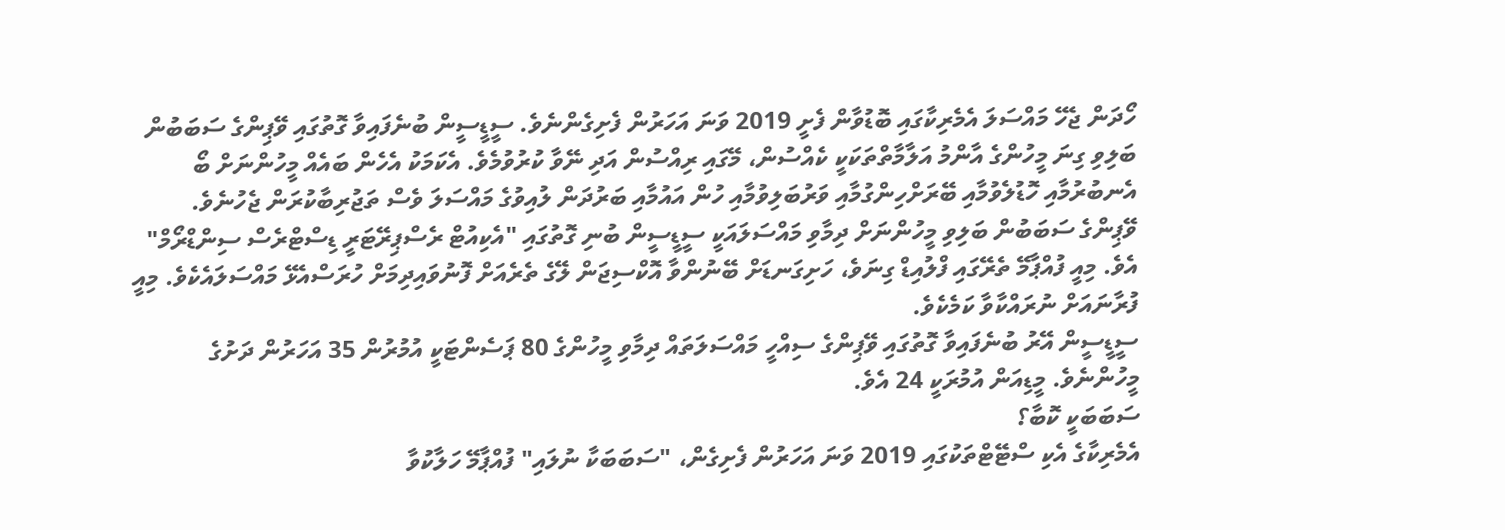ހޯދަން ޖެހޭ މައްސަލަ އެމެރިކާގައި ބޮޑުވާން ފެށީ 2019 ވަނަ އަހަރުން ފެށިގެންނެވެ. ސީޑީސީން ބުނެފައިވާ ގޮތުގައި ވޭޕިންގެ ސަބަބުން ބަލިވި ގިނަ މީހުންގެ އާންމު އަލާމާތްތަކަކީ ކެއްސުން، މޭގައި ރިއްސުން އަދި ނޭވާ ކުރުވުމެވެ. އެކަމަކު އެހެން ބައެއް މީހުންނަށް ބޯ އެނބުރުމާއި ހޮޑުލެވުމާއި ބޭރަށްހިންގުމާއި ވަރުބަލިވުމާއި ހުން އައުމާއި ބަރުދަން ލުއިވުގެ މައްސަލަ ވެސް ތަޖުރިބާކުރަން ޖެހުނެވެ.
ވޭޕިންގެ ސަބަބުން ބަލިވި މީހުންނަށް ދިމާވި މައްސަލައަކީ ސީޑީސީން ބުނި ގޮތުގައި "އެކިއުޓް ރެސްޕިރޭޓަރީ ޑިސްޓްރެސް ސިންޑްރޯމް" އެވެ. މިއީ ފުއްޕާމޭ ތެރޭގައި ފްލުއިޑް ގިނަވެ، ހަށިގަނޑަށް ބޭނުންވާ އޮކްސިޖަން ލޭގެ ތެރެއަށް ފޮނުވައިދިމަށް ހުރަސްއެޅޭ މައްސަލައެކެވެ. މިއީ ފުރާނައަށް ނުރައްކާވާ ކަމެކެވެ.
ސީޑީސީން އޭރު ބުނެފައިވާ ގޮތުގައި ވޭޕިންގެ ސިއްހީ މައްސަލަތައް ދިމާވި މީހުންގެ 80 ޕަސެންޓަކީ އުމުރުން 35 އަހަރުން ދަށުގެ މީހުންނެވެ. މީޑިއަން އުމުރަކީ 24 އެވެ.
ސަބަބަކީ ކޮބާ؟
އެމެރިކާގެ އެކި ސްޓޭޓްތަކުގައި 2019 ވަނަ އަހަރުން ފެށިގެން، "ސަބަބަކާ ނުލައި" ފުއްޕާމޭ ހަލާކުވާ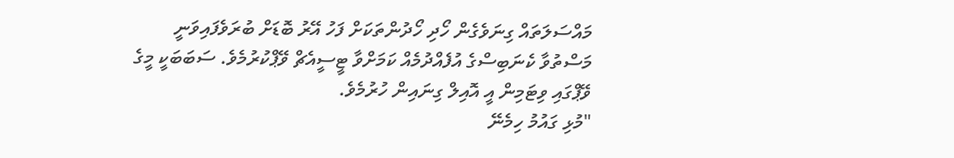މައްސަލަތައް ގިނަވެގެން ހޯދި ހޯދުންތަކަށް ފަހު އޭރު ބޮޑަށް ބުރަވެފައިވަނީ މަސްތުވާ ކެނަބިސްގެ އުފެއްދުމެއް ކަމަށްވާ ޓީސީއެޗް ވޭޕްކުރުމެވެ. ސަބަބަކީ މީގެ ވޭޕްގައި ވިޓަމިން އީ އޮއިލް ގިނައިން ހުރުމެވެ.
"މުޅި ގައުމު ހިމެނޭ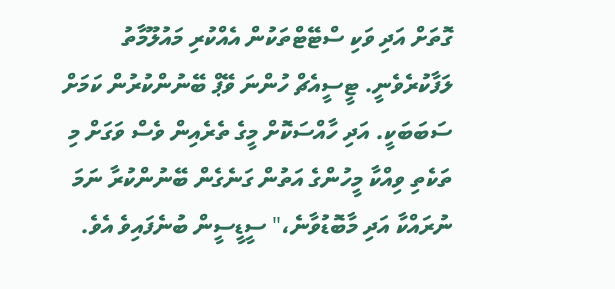ގޮތަށް އަދި ވަކި ސްޓޭޓްތަކުން އެއްކުރި މައުލޫމާތު ލަފާކުރެވެނީ. ޓީސީއެޗް ހުންނަ ވޭޕް ބޭނުންކުރުން ކަމަށް ސަބަބަކީ. އަދި ހާއްސަކޮށް މީގެ ތެރެއިން ވެސް ވަގަށް މި ތަކެތި ވިއްކާ މީހުންގެ އަތުން ގަނެގެން ބޭނުންކުރާ ނަމަ ނުރައްކާ އަދި މާބޮޑުވާނެ،" ސީޑީސީން ބުނެފައިވެ އެވެ.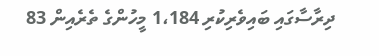ދިރާސާގައި ބައިވެރިކުރި 1،184 މީހުންގެ ތެރެއިން 83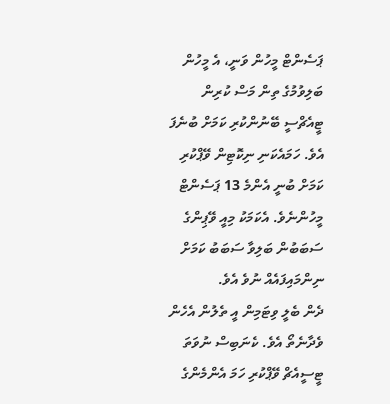ޕަސެންޓް މީހުން ވަނީ، އެ މީހުން ބަލިވުމުގެ ތިން މަސް ކުރިން ޓީއެޗްސީ ބޭނުންކުރި ކަމަށް ބުނެފަ އެވެ. ހަމައެކަނި ނިކޮޓިން ވޭޕްކުރި ކަމަށް ބުނީ އެންމެ 13 ޕަސެންޓް މީހުންނެވެ. އެކަމަކު މިއީ ވޭޕިންގެ ސަބަބުން ބަލިވާ ސަބަބު ކަމަށް ނިންމައިފައެއް ނުވެ އެވެ.
ދެން ބެލީ ވިޓަމިން އީ ތެލުން އެހެން ވެދާނެތޯ އެވެ. ކެނަބިސް ނުވަތަ ޓީސީއެޗް ވޭޕްކުރި ހަމަ އެންމެންގެ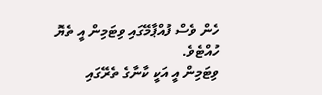ހެން ވެސް ފުއްޕާމޭގައި ވިޓަމިން އީ ތެޔޮ ހުއްޓެވެ.
ވިޓަމިން އީ އަކީ ކާނާގެ ތެރޭގައި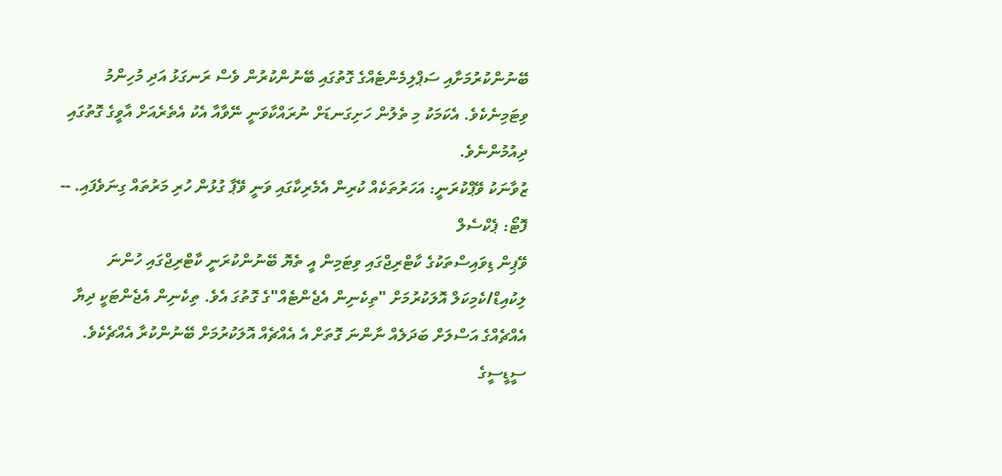ބޭނުންކުރުމަށާއި ސަޕްލިމެންޓެއްގެ ގޮތުގައި ބޭނުންކުރުން ވެސް ރަނގަޅު އަދި މުހިންމު ވިޓަމިނެކެވެ. އެކަމަކު މި ތެލުން ހަށިގަނޑަށް ނުރައްކާވަނީ ނޭވާއާ އެކު އެތެރެއަށް އާވީގެ ގޮތުގައި ދިއުމުންނެވެ.
ޒުވާނަކު ވޭޕްކުރަނީ: އަހަރުތަކެއް ކުރިން އެމެރިކާގައި ވަނީ ވޭޕާ ގުޅުން ހުރި މަރުތައް ގިނަވެފައި. -- ފޮޓޯ: ޕެކްސެލް
ވޭޕިން ޑިވައިސްތަކުގެ ކާޓްރިޖްގައި ވިޓަމިން އީ ތެޔޮ ބޭނުންކުރަނީ ކާޓްރިޖްގައި ހުންނަ ލިކުއިޑް/ކެމިކަލް އޮލަކުރުމަށް "ތިކެނިން އެޖެންޓެއް"ގެ ގޮތުގަ އެވެ. ތިކެނިން އެޖެންޓަކީ ދިޔާ އެއްޗެއްގެ އަސްލަށް ބަދަލެއް ނާންނަ ގޮތަށް އެ އެއްޗެއް އޮލަކުރުމަށް ބޭނުންކުރާ އެއްޗެކެވެ.
ސީޑީސީގެ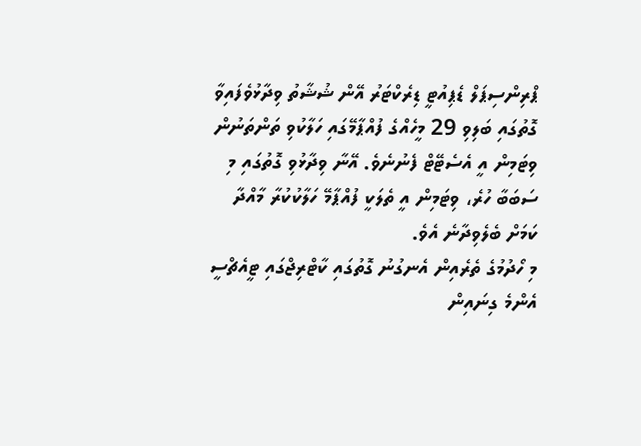ޕްރިންސިޕަލް ޑެޕިއުޓީ ޑިރެކްޓަރު އޭން ޝުޝާތު ވިދާޅުވެފައިވާ ގޮތުގައި ބަލިވި 29 މީހެއްގެ ފުއްޕާމޭގައި ހަލާކުވި ތަންތަނުން ވިޓަމިން އީ އެސެޓޭޓް ފެނުނެވެ. އޭނާ ވިދާޅުވި ގޮތުގައި މި ސަބަބާ ހުރެ، ވިޓަމިން އީ ތެލަކީ ފުއްޕާމޭ ހަލާކުކުރާ މާއްދާ ކަމަށް ބެލެވިދާނެ އެވެ.
މި ހޯދުމުގެ ތެރެއިން އެނގުނު ގޮތުގައި ކާޓްރިޖްގައި ޓީއެޗްސީ އެންމެ ގިނައިން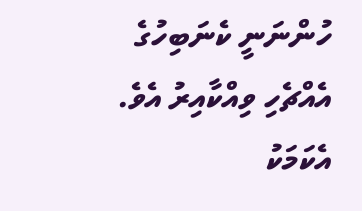ހުންނަނީ ކެނަބިހުގެ އެއްޗެހި ވިއްކާއިރު އެވެ. އެކަމަކު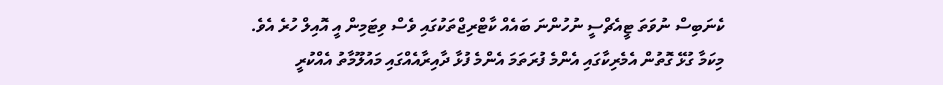ކެނަބިސް ނުވަތަ ޓީއެޗްސީ ނުހުންނަ ބައެއް ކާޓްރިޖްތަކުގައި ވެސް ވިޓަމިން އީ އޮއިލް ހުރެ އެވެ.
މިކަމާ ގުޅޭ ގޮތުން އެމެރިކާގައި އެންމެ ފުރަތަމަ އެންމެ ފުޅާ ދާއިރާއެއްގައި މައުލޫމާތު އެއްކުރީ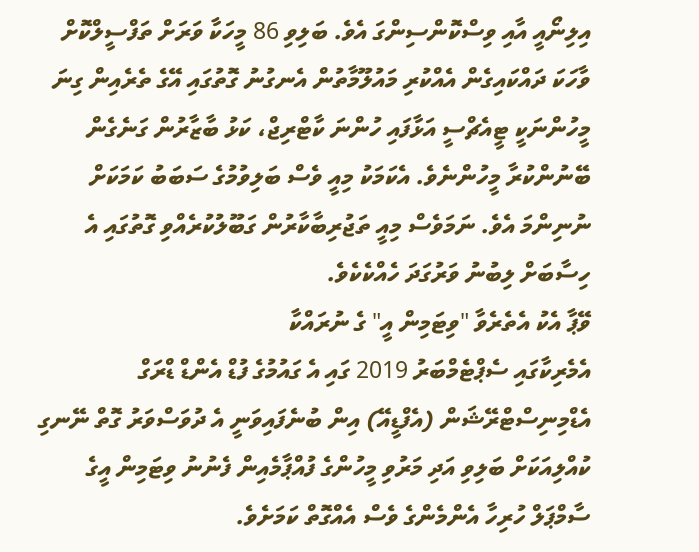އިލިނޯއީ އާއި ވިސްކޮންސިންގަ އެވެ. ބަލިވި 86 މީހަކާ ވަރަށް ތަފްސީލްކޮށް ވާހަކަ ދައްކައިގެން އެއްކުރި މައުލޫމާތުން އެނގުނު ގޮތުގައި އޭގެ ތެރެއިން ގިނަ މީހުންނަކީ ޓީއެޗްސީ އަޅާފައި ހުންނަ ކާޓްރިޖް، ކަޅު ބާޒާރުން ގަނެގެން ބޭނުންކުރާ މީހުންނެވެ. އެކަމަކު މިއީ ވެސް ބަލިވުމުގެ ސަބަބު ކަމަކަށް ނުނިންމަ އެވެ. ނަމަވެސް މިއީ ތަޖުރިބާކާރުން ގަބޫލުކުރެއްވި ގޮތުގައި އެ ހިސާބަށް ލިބުނު ވަރުގަދަ ހެއްކެކެވެ.
ވޭޕާ އެކު އެތެރެވާ "ވިޓަމިން އީ" ގެ ނުރައްކާ
އެމެރިކާގައި ސެޕްޓެމްބަރު 2019 ގައި އެ ގައުމުގެ ފުޑް އެންޑް ޑްރަގް އެޑްމިނިސްޓްރޭޝަން (އެފްޑީއޭ) އިން ބުނެފައިވަނީ އެ ދުވަސްވަރު ގޮތް ނޭނގި ކުއްލިއަކަށް ބަލިވި އަދި މަރުވި މީހުންގެ ފުއްޕާމެއިން ފެނުނު ވިޓަމިން އީގެ ސާމްޕަލް ހުރިހާ އެންމެންގެ ވެސް އެއްގޮތް ކަމަށެވެ.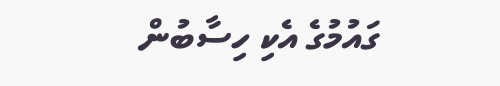ގައުމުގެ އެކި ހިސާބުން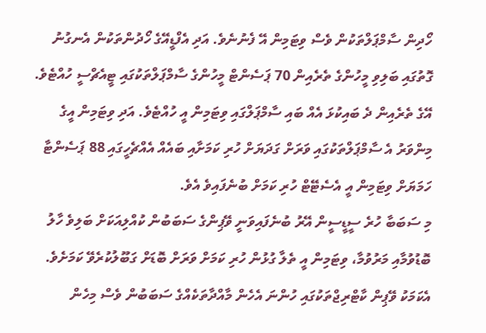ހޯދިން ސާމްޕަލްތަކުން ވެސް ވިޓަމިން އޭ ފެނުނެވެ. އަދި އެފްޑީއޭގެ ހޯދުންތަކުން އެނގުނު ގޮތުގައި ބަލިވި މީހުންގެ ތެރެއިން 70 ޕަސެންޓް މީހުންގެ ސާމްޕަލްތަކުގައި ޓީއެޗްސީ ހުއްޓެވެ. އޭގެ ތެރެއިން ދެ ބައިކުޅަ އެއް ބައި ސާމްޕަލްގައި ވިޓަމިން އީ ހުއްޓެވެ. އަދި ވިޓަމިން އީގެ މިންވަރު އެ ސާމްޕަލްތަކުގައި ވަރަށް ގަދަޔަށް ހުރި ކަމަށާއި ބައެއް އެއްޗެހީގައި 88 ޕަސެންޓާ ހަމަޔަށް ވިޓަމިން އީ އެސެޓޭޓް ހުރި ކަމަށް ބުނެފައިވެ އެވެ.
މި ސަބަބާ ހުރެ ސީޑީސީން އޭރު ބުނެފައިވަނީ ވޭޕިންގެ ސަބަބުން ކުއްލިއަކަށް ބަލިވެ ހާލު ބޮޑުވުމާއި މަރުވުމާ، ވިޓަމިން އީ ތެލާ ގުޅުން ހުރި ކަމަށް ވަރަށް ބޮޑަށް ގަބޫލުކުރެވޭ ކަމަށެވެ. އެކަމަކު ވޭޕިން ކާޓްރިޖްތަކުގައި ހުންނަ އެހެން މާއްދާތަކެއްގެ ސަބަބުން ވެސް މިހެން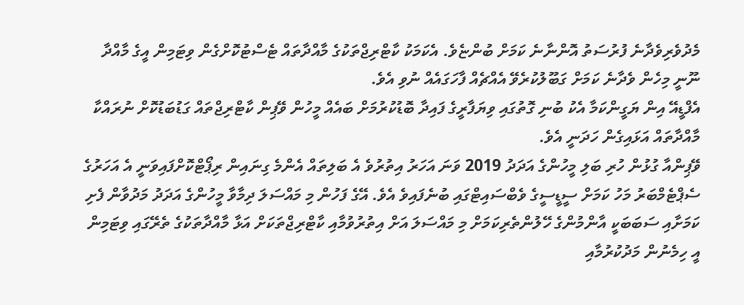މެދުވެރިވެދާނެ ފުރުސަތު އޮންނާނެ ކަމަށް ބުންޏެވެ. އެކަމަކު ކާޓްރިޖްތަކުގެ މާއްދާތައް ޓެސްޓުކޮށްގެން ވިޓަމިން އީގެ މާއްދާ ނޫނީ މިހެން ވެދާނެ ކަމަށް ގަބޫލުކުރެވޭ އެއްޗެއް ފާހަގައެއް ނުވި އެވެ.
އެފްޑީއޭ އިން ޔަގީންކަމާ އެކު ބުނި ގޮތުގައި ވިޔަފާރީގެ ފައިދާ ބޮޑުކުރުމަށް ބައެއް މީހުން ވޭޕިން ކާޓްރިޖްތައް ގަޑުބަޑުކޮށް ނުރައްކާ މާއްދާތައް އަޅައިގެން ހަދަނީ އެވެ.
ވޭޕިންއާ ގުޅުން ހުރި ބަލި މީހުންގެ އަދަދު 2019 ވަނަ އަހަރު އިތުރުވެ އެ ބަލިތައް އެންމެ ގިނައިން ރިޕޯޓްކޮށްފައިވަނީ އެ އަހަރުގެ ސެޕްޓެމްބަރު މަހު ކަމަށް ސީޑީސީގެ ވެބްސައިޓްގައި ބުނެފައިވެ އެވެ. އޭގެ ފަހުން މި މައްސަލަ ދިމާވާ މީހުންގެ އަދަދު މަދުވާން ފެށި ކަމަށާއި ސަބަބަކީ އާންމުންގެ ހޭލުންތެރިކަމަށް މި މައްސަލަ އަށް އިތުރުވުމާއި ކާޓްރިޖްތަކަށް އަޅާ މާއްދާތަކުގެ ތެރޭގައި ވިޓަމިން އީ ހިމެނުން މަދުކުރުމާއި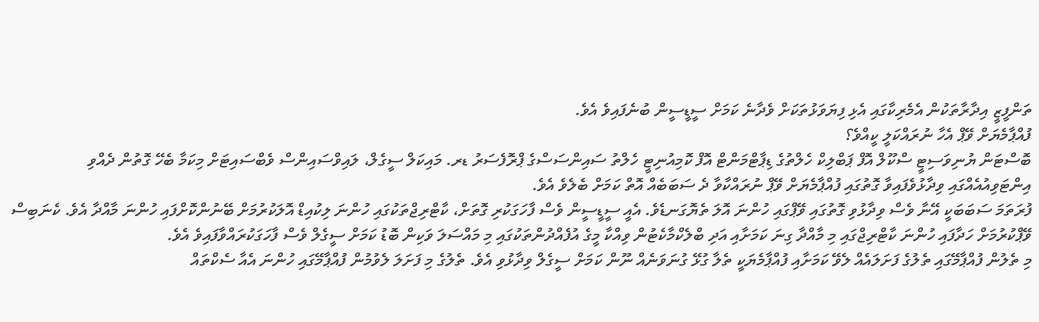ތަންފީޒީ އިދާރާތަކުން އެމެރިކާގައި އެޅި ފިޔަވަޅުތަކަށް ވެދާނެ ކަމަށް ސީޑީސީން ބުނެފައިވެ އެވެ.
ފުއްޕާމެޔަށް ވޭޕް އެހާ ނުރައްކަލީ ކީއްވެ؟
ބޮސްޓަން ޔުނިވަސިޓީ ސްކޫލް އޮފް ޕަބްލިކް ހެލްތުގެ ޑިޕާޓްމަންޓް އޮފް ކޮމިއުނިޓީ ހެލްތު ސައިންސަސްގެ ޕްރޮފެސަރު ޑރ. މައިކަލް ސީގެލް، ލައިވްސައިންސް ވެބްސައިޓަށް މިކަމާ ބެހޭ ގޮތުން ދެއްވި އިންޓަވިއުއެއްގައި ވިދާޅުވެފައިވާ ގޮތުގައި ފުއްޕާމެޔަށް ވޭޕް ނުރައްކާވާ ދެ ސަބަބެއް އޮތް ކަމަށް ބެލެވެ އެވެ.
ފުރަތަމަ ސަބަބަކީ އޭނާ ވެސް ވިދާޅުވި ގޮތުގައި ވޭޕްގައި ހުންނަ އޮލަ ތެޔޮގަނޑެވެ. އެއީ ސީޑީސީން ވެސް ފާހަގަކުރި ގޮތަށް، ކާޓްރިޖްތަކުގައި ހުންނަ ލިކުއިޑް އޮލަކުރުމަށް ބޭނުންކޮށްފައި ހުންނަ މާއްދާ އެވެ. ކެނަބިސް ވޭޕްކުރުމަށް ހަދާފައި ހުންނަ ކާޓްރިޖްގައި މި މާއްދާ ގިނަ ކަމަށާއި އަދި ބްލެކްމާކެޓުން ވިއްކާ މީގެ އުފެއްދުންތަކުގައި މި މައްސަލަ ވަކިން ބޮޑު ކަމަށް ސީގެލް ވެސް ފާހަގަކުރައްވާފައިވެ އެވެ.
މި ތެލުން ފުއްޕާމޭގައި ތެލުގެ ފަށަލައެއް ލެވޭ ކަމަށާއި ފުއްޕާމެޔަކީ ތެލާ ގުޅޭ ގުނަވަނެއް ނޫން ކަމަށް ސީގެލް ވިދާޅުވި އެވެ. ތެލުގެ މި ފަށަލަ ލެވުމުން ފުއްޕާމޭގައި ހުންނަ އެއާ ސެކްތައް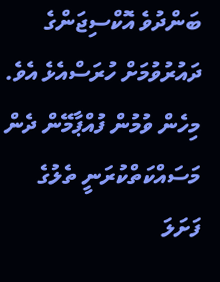ބަންދުވެ އޮކްސިޖަންގެ ދައުރުވުމަށް ހުރަސްއެޅެ އެވެ. މިހެން ވުމުން ފުއްޕާމޭން ދެން މަސައްކަތްކުރަނީ ތެލުގެ ފަށަލަ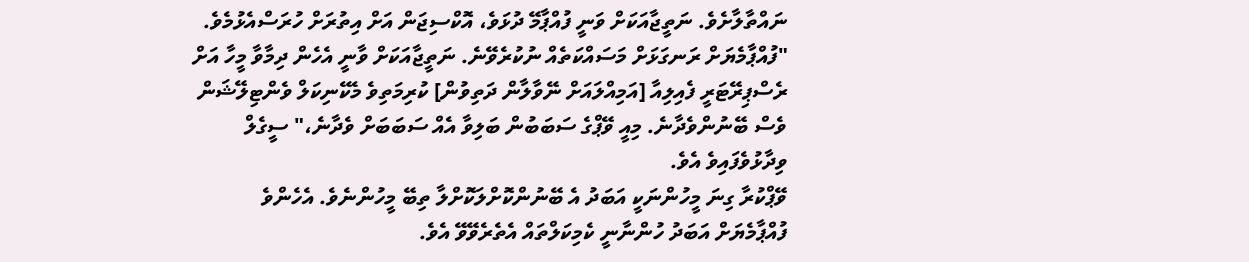ނައްތާލާށެވެ. ނަތީޖާއަކަށް ވަނީ ފުއްޕާމޭ ދުޅަވެ، އޮކްސިޖަން އަށް އިތުރަށް ހުރަސްއެޅުމެވެ.
"ފުއްޕާމެޔަށް ރަނގަޅަށް މަސައްކަތެއް ނުކުރެވޭނެ. ނަތީޖާއަކަށް ވާނީ އެހެން ދިމާވާ މީހާ އަށް ރެސްޕިރޭޓަރީ ފެއިލިއާ [އަމިއްލައަށް ނޭވާލާން ދަތިވުން] ކުރިމަތިވެ މެކޭނިކަލް ވެންޓިލޭޝަން ވެސް ބޭނުންވެދާނެ. މިއީ ވޭޕްގެ ސަބަބުން ބަލިވާ އެއް ސަބަބަށް ވެދާނެ،" ސީގެލް ވިދާޅުވެފައިވެ އެވެ.
ވޭޕްކުރާ ގިނަ މީހުންނަކީ އަބަދު އެ ބޭނުންކޮށްލަކޮށްލާ ތިބޭ މީހުންނެވެ. އެހެންވެ ފުއްޕާމެޔަށް އަބަދު ހުންނާނީ ކެމިކަލްތައް އެތެރެވޭވޭ އެވެ.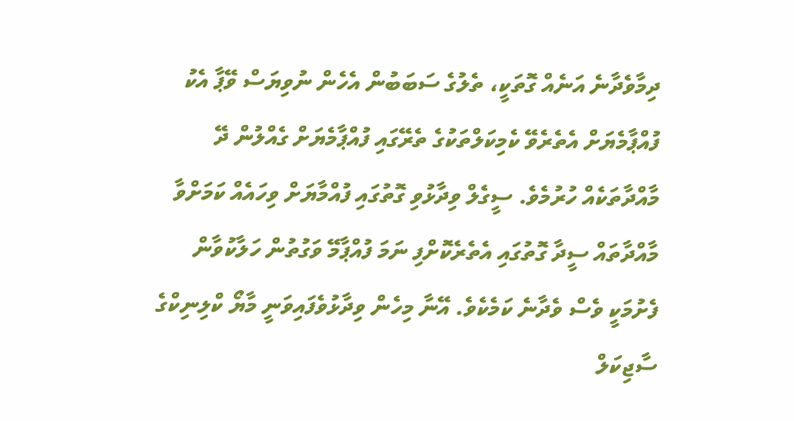ދިމާވެދާނެ އަނެއް ގޮތަކީ، ތެލުގެ ސަބަބުން އެހެން ނުވިޔަސް ވޭޕާ އެކު ފުއްޕާމެޔަށް އެތެރެވޭ ކެމިކަލްތަކުގެ ތެރޭގައި ފުއްޕާމެޔަށް ގެއްލުން ދޭ މާއްދާތަކެއް ހުރުމެވެ. ސީގެލް ވިދާޅުވި ގޮތުގައި ފުއްމާޔަށް ވިހައެއް ކަމަށްވާ މާއްދާތައް ސީދާ ގޮތުގައި އެތެރެކޮށްފި ނަމަ ފުއްޕާމޭ ވަގުތުން ހަލާކުވާން ފެށުމަކީ ވެސް ވެދާނެ ކަމެކެވެ. އޭނާ މިހެން ވިދާޅުވެފައިވަނީ މާޔޯ ކްލިނިކްގެ ސާޖިކަލް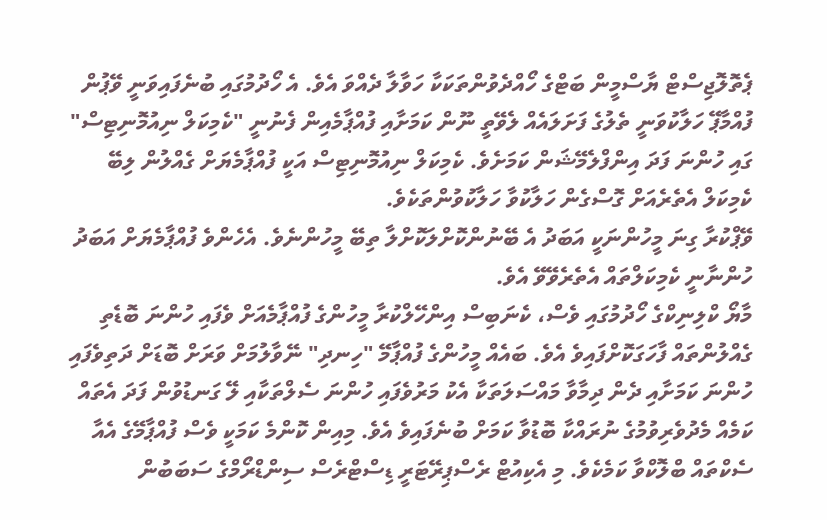ޕެތޮލޮޖިސްޓް ޔާސްމީން ބަޓްގެ ހޯއްދެވުންތަކަކާ ހަވާލާ ދެއްވަ އެވެ. އެ ހޯދުމުގައި ބުނެފައިވަނީ ވޭޕުން ފުއްމާޕޭ ހަލާކުވަނީ ތެލުގެ ފަށަލައެއް ލެވޭތީ ނޫން ކަމަށާއި ފުއްޕާމެއިން ފެނުނީ "ކެމިކަލް ނިއުމޮނިޓިސް" ގައި ހުންނަ ފަދަ އިންފްލެމޭޝަން ކަމަށެވެ. ކެމިކަލް ނިއުމޮނިޓިސް އަކީ ފުއްޕާމެޔަށް ގެއްލުން ލިބޭ ކެމިކަލް އެތެރެއަށް ގޮސްގެން ހަލާކުވާ ހަލާކުވުންތަކެވެ.
ވޭޕްކުރާ ގިނަ މީހުންނަކީ އަބަދު އެ ބޭނުންކޮށްލަކޮށްލާ ތިބޭ މީހުންނެވެ. އެހެންވެ ފުއްޕާމެޔަށް އަބަދު ހުންނާނީ ކެމިކަލްތައް އެތެރެވޭވޭ އެވެ.
މާޔޯ ކްލިނިކްގެ ހޯދުމުގައި ވެސް، ކެނަބިސް އިންހޭލްކުރާ މީހުންގެ ފުއްޕާމެއަށް ވެފައި ހުންނަ ބޮޑެތި ގެއްލުންތައް ފާހަގަކޮށްފައިވެ އެވެ. ބައެއް މީހުންގެ ފުއްޕާމޭ "ހިނދި" ނޭވާލުމަށް ވަރަށް ބޮޑަށް ދަތިވެފައި ހުންނަ ކަމަށާއި ދެން ދިމާވާ މައްސަލަތަކާ އެކު މަރުވެފައި ހުންނަ ސެލްތަކާއި ލޭ ގަނޑުވުން ފަދަ އެތައް ކަމެއް މެދުވެރިވުމުގެ ނުރައްކާ ބޮޑުވާ ކަމަށް ބުނެފައިވެ އެވެ. މިއިން ކޮންމެ ކަމަކީ ވެސް ފުއްޕާމޭގެ އެއާ ސެކްތައް ބްލޮކްވާ ކަމެކެވެ. މި އެކިއުޓް ރެސްޕިރޭޓަރީ ޑިސްޓްރެސް ސިންޑްރޯމްގެ ސަބަބުން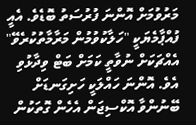މަރުވުމަށް އޮންނަ ފުރުސަތު ބޮޑެވެ. އެއީ ފުއްޕާމެޔަކީ "ހަލާކުވުމުން މަރާމާތުކުރެވޭ" އެއްޗަކަށް ނުވާތީ ކަމަށް ބަޓް ވިދާޅުވި އެވެ. އޮންނަ ހައްލަކީ ހަށިގަނޑަށް ބޭނުންވާ އޮކްސިޖަން އެހެން ގޮތަކުން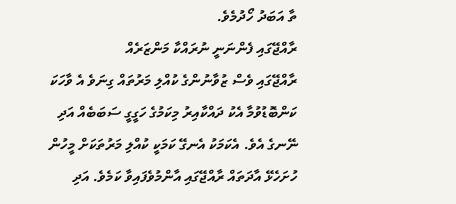ތާ އަބަދު ހޯދުމެވެ.
ރާއްޖޭގައި ފެންނަނީ ނުރައްކާ މަންޒަރެއް
ރާއްޖޭގައި ވެސް ޒުވާނުންގެ ކުއްލި މަރުތައް ގިނަވެ އެ ވާހަކަ ކަންބޮޑުވުމާ އެކު ދައްކާއިރު މިކަމުގެ ހަގީގީ ސަބަބެއް އަދި ނޭނގެ އެވެ. އެކަމަކު އެނގޭ ކަމަކީ ކުއްލި މަރުތަކަށް މީހުން ހުށަހެޅޭ އާދަތައް ރާއްޖޭގައި އާންމުވެފައިވާ ކަމެވެ. އަދި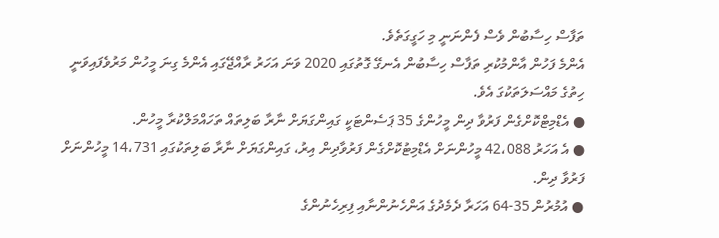ތަފާސް ހިސާބުން ވެސް ފެންނަނީ މި ހަގީގަތެވެ.
އެންމެ ފަހުން އާންމުކުރި ތަފާސް ހިސާބުން އެނގޭ ގޮތުގައި 2020 ވަނަ އަހަރު ރާއްޖޭގައި އެންމެ ގިނަ މީހުން މަރުވެފައިވަނީ ހިތުގެ މައްސަލަތަކުގަ އެވެ.
● އެޑްމިޓްކޮށްގެން ފަރުވާ ދިން މީހުންގެ 35 ޕަސެންޓަކީ ގައިންގަޔަށް ނާރާ ބަލިތައް ތަހައްމަލްކުރާ މީހުން.
● އެ އަހަރު 42،088 މީހުންނަށް އެޑްމިޓުކޮށްގެން ފަރުވާދިން އިރު، ގައިންގަޔަށް ނާރާ ބަލިތަކުގައި 14،731 މީހުންނަށް ފަރުވާ ދިން.
● އުމުރުން 35-64 އަހަރާ ދެމެދުގެ އަންހެނުންނާއި ފިރިހެނުންގެ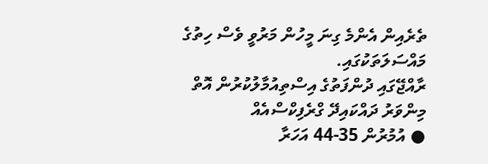ތެރެއިން އެންމެ ގިނަ މީހުން މަރުވީ ވެސް ހިތުގެ މައްސަލަތަކުގައި.
ރާއްޖޭގައި ދުންފަތުގެ އިސްތިއުމާލުކުރުން އޮތް މިންވަރު ދައްކައިދޭ ގްރެފިކްސްއެއް
● އުމުރުން 35-44 އަހަރާ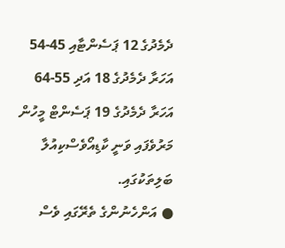ދެމެދުގެ 12 ޕަސެންޓާއި 45-54 އަހަރާ ދެމެދުގެ 18 އަދި 55-64 އަހަރާ ދެމެދުގެ 19 ޕަސެންޓް މީހުން މަރުވެފައި ވަނީ ކާޑިއޯވެސްކިއުލާ ބަލިތަކުގައި.
● އަންހެނުންގެ ތެރޭގައި ވެސް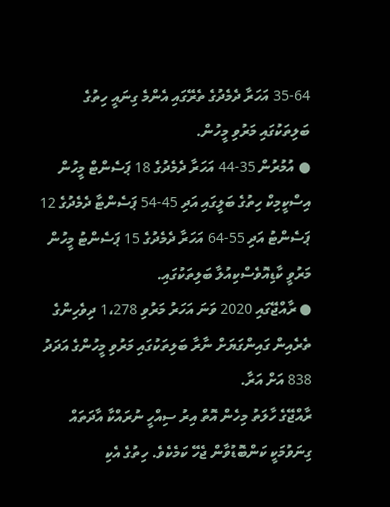35-64 އަހަރާ ދެމެދުގެ ތެރޭގައި އެންމެ ގިނައީ ހިތުގެ ބަލިތަކުގައި މަރުވި މީހުން.
● އުމުރުން 35-44 އަހަރާ ދެމެދުގެ 18 ޕަސެންޓް މީހުން އިސްކީމިކް ހިތުގެ ބަލީގައި އަދި 45-54 ޕަސެންޓާ ދެމެދުގެ 12 ޕަސެންޓު އަދި 55-64 އަހަރާ ދެމެދުގެ 15 ޕަސެންޓު މީހުން މަރުވީ ކާޑިއޮވެސްކިއުލާ ބަލިތަކުގައި.
● ރާއްޖޭގައި 2020 ވަނަ އަހަރު މަރުވި 1،278 ދިވެހިންގެ ތެރެއިން ގައިންގަޔަށް ނާރާ ބަލިތަކުގައި މަރުވި މީހުންގެ އަދަދު 838 އަށް އަރާ.
ރާއްޖޭގެ ހާލަތު މިހެން އޮތް އިރު ސިއްހީ ނުރައްކާ އާދަތައް ގިނަވުމަކީ ކަންބޮޑުވާން ޖެހޭ ކަމެކެވެ. ހިތުގެ އެކި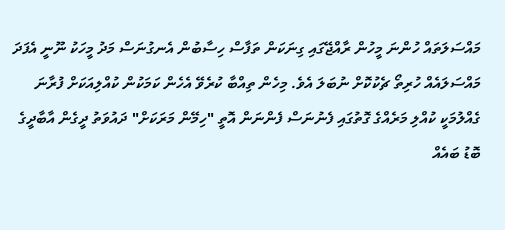މައްސަލަތައް ހުންނަ މީހުން ރާއްޖޭގައި ގިނަކަން ތަފާސް ހިސާބުން އެނގުނަސް މަދު މީހަކު ނޫނީ އެފަދަ މައްސަލައެއް ހުރިތޯ ޗެކުކޮށް ނުބަލަ އެވެ. މިހެން ތިއްބާ ކުރެވޭ އެހެން ކަމަކުން ކުއްލިއަކަށް ފުރާނަ ގެއްލުމަކީ ކުއްލި މަރެއްގެ ގޮތުގައި ފެނުނަސް ފެންނަން އޮތީ "ހިމޭން މަރަކަށް" ދައުވަތު ދީގެން އާބާދީގެ ބޮޑު ބައެއް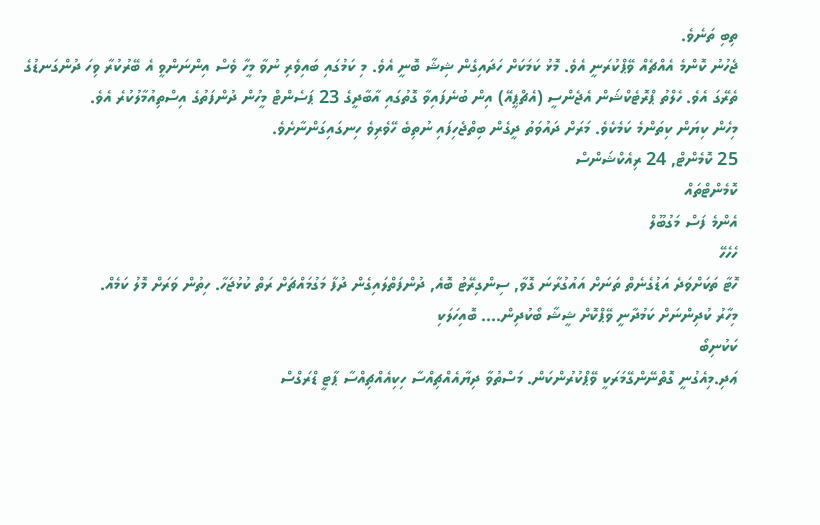ތިބި ތަނެވެ.
ޖެހުނު ކޮންމެ އެއްޗެއް ވޭޕްކުރަނީ އެވެ. މޮޅު ކަމަކަށް ހަދައިގެން ޝިޝާ ބޮނީ އެވެ. މި ކަމުގައި ބައިވެރި ނުވާ މީހާ ވެސް އިންނަންވީ އެ ބޭރުކުރާ ވިހަ ދުންގަނޑުގެ ތެރޭގަ އެވެ. ހެލްތު ޕްރޮޓެކްޝަން އެޖެންސީ (އެޗްޕީއޭ) އިން ބުނެފައިވާ ގޮތުގައި އާބާދީގެ 23 ޕަސެންޓް މީހުން ދުންފަތުގެ އިސްތިއުމާލުކުރެ އެވެ.
މިހެން ކިޔަން ކިތަންމެ ކަމެކެވެ. މަރަށް ދައުވަތު ދީގެން ބިތްޖެހިފައި ނުތިބެ ހޭވެރިވެ ހިނގައިގަންނާށެވެ.
25 ކޮމެންޓް, 24 ރިއެކްޝަންސް
ކޮމެންޓްތައް
އެންމެ ފަސް މަގުބޫލް
ހެހެހޭ
ހޮޓާ ތަކަށްވަދެ އަޑުގެނެތް ތަނަށް އައުގުރާނަ ގޮވާ, ސިންގިރޭޓު ބޮއެ, ދުންފަތްލައިގެން ދުފާ މަގުމައްޗަށް ރަތް ކުޅުޖަހާ. ހިތުން ވަރަށް މޮލު ކަމެއް.
މިހާރު ކުދިންނަށް ކަމުދާނީ ވޭޕްކޮށް ޝީޝާ ބޯކުދިން.... ބޮއިހަލަކި
ކަކުނިބޯ
ޢަދި.މިއެގުނީ ގޮތްނޭންގޭމަރަކީ ވޭޕްކުރުންކަން. މަސްތުވާ ދިޔާއެއްޗިއްސާ ހިކިއެއްޗިއްސާ ޕާޓީ ޑްރަގްސް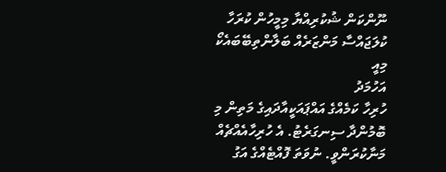ނޫންކަން ޝުކުރިއްޔާ މިމީހުން ކުރަހާ ކުލަޖައްސާ މަންޒަރެއް ބަލާންތިބޭބައެކޯ މިއީ
އަހުމަދު
ހުރިހާ ކަމެއްގެ އައްޕައަކީއާދައިގެ މަތިން މި ބޮމުންދާ ސިނގަރެޓު. އެ ހުރިހާއެއްޗެއް މަނާކުރަންވީ. ނުވަތަ ފޮއްޓެއްގެ އަގު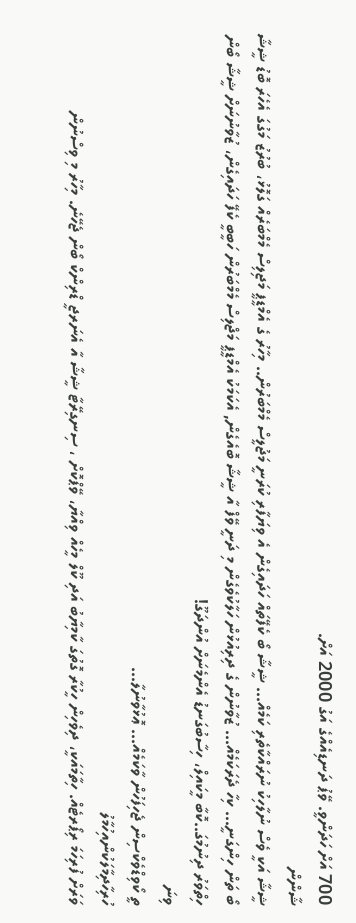700 އަށް ހަދަންވީ. ވޭޕު ދަނޑިއެއްގެ އަގު 2000 އަށް.
ޝާންން
ޝީޝާ އަކީ ވެސް ނުލާހިކު ނުރައްކާތެރި ކަމެއް... ޝީޝާ ބޯ ކެފޭތައް ހަދައިގެން އެ ވިޔަފާރި ކުރަނީ މަޖުލީސް މެމްބަރުން.. މިހާރު ގެ އެމްޑީޕީ މަޖިލިސް މެމްބަރެއް ގަލޮޅު، ބުރުޒު މަގުގަ އެހެރަ ބޮޑު ޝީޝާ ބޯ ތަން ހިންގަނީ... ކިހާ ދެރަކަމެއް... ޒުވާނުން ގެ ދިރިއުޅުން ހަލާކުވެގެން މި ދަނީ ވޭފް އާ ޝީޝާ ބޮއެގެން, އެކަމަކު އެމްޑީޕީ މަޖްލިސް މެމްބަރުން ހަބީބީ ކެފޭ ހަދައިގެން، ޒުވާނުނަށް ޝީޝާ ބޯން ހިތްވަރު ދިނުމުގަ..ކޮބާ މީކައިލް، ހިސާބުގަނޑު އެންމެނަށް އުންދަގޫ!
ވިނަ
ތީ ކޯވިޑްވެކްސިން ޖެހިފަހުން ވާކަމެއް... ޢޮޅުވާނުލާ...
ހުރިހާދިމާލަކުންއިހުމާލު
ވަރަށް ފުރިހަމަ ރިޕޯރޓެއް. ހިތާމައަކީ، ދިވެހިން ހީކުރާ ގޮތުގަ ކާމިޔާބު އަދި ކޫލް މީހެއް ވިއްޔާ، ވޭޕްކޮށް ، ސިނގިރޭޓާ ޝީޝާ އާ އެނަރޖީ ޑްރިންކް ބޯން ޖެހޭނެ. މިހާރު މި ވިސްނުން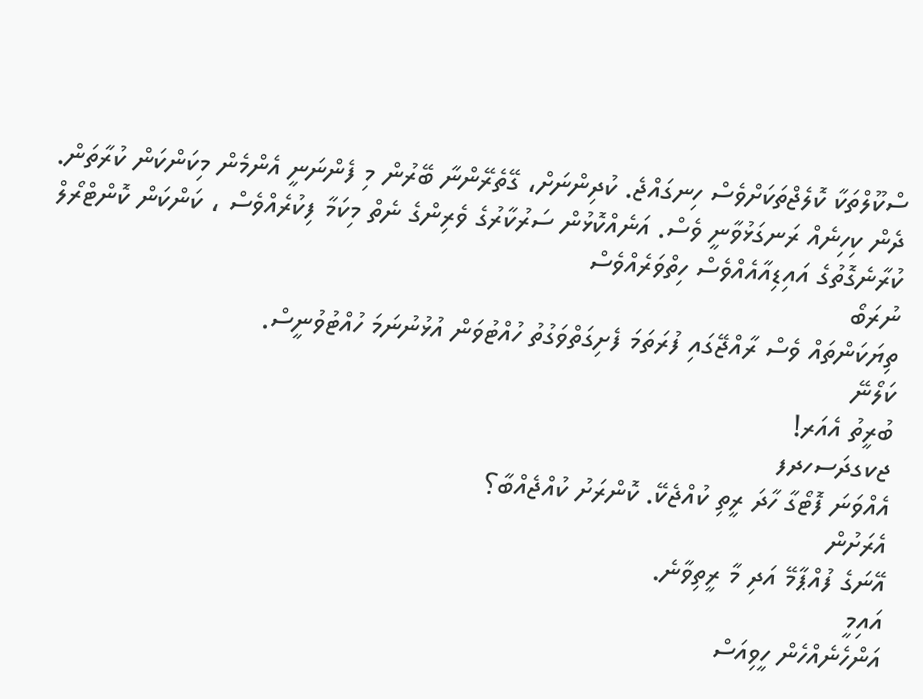ސްކޫލްތަކާ ކޮލެޖްތަކަށްވެސް ހިނގައްޖެ. ކުދިންނަށް، ގޭތެރޭންނާ ބޭރުން މި ފެންނަނީ އެންމެން މިކަންކަން ކުރާތަން. ދެން ކިހިނެއް ރަނގަޅުވާނީ ވެސް. އަނެއްކޮޅުން ސަރުކާރުގެ ވެރިންގެ ނެތް މިކަމާ ފިކުރެއްވެސް ، ކަންކަން ކޮންޓްރޯލް ކުރާނެގޮތުގެ އައިޑިއާއެއްވެސް ހިތްވަރެއްވެސް
ނުރަބޯ
ތިޔަކަންތައް ވެސް ރާއްޖޭގައި ފުރަތަމަ ފެށިގަތްވަގުތު ހުއްޓުވަން އުޅުނުނަމަ ހުއްޓުވުނީސް.
ކަލޯނޭ
ބުރީތު އެއަރ!
ޖކގދަސހދފ
އެއްވަނަ ފޮޓޯގާ ހާދަ ރީތި ކުއްޖެކޭ. ކޮންރަށު ކުއްޖެއްބާ؟
އެރަށުން
އޭނަގެ ފުއްޕާމޭ އަދި މާ ރީތިވާނެ.
އައިމީ
އަންހެނެއްހެން ހީވިއަސް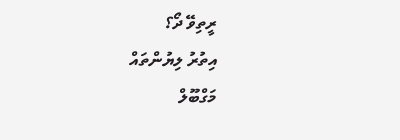ރީތިވޭ ދޯ؟
އިތުރު ލިޔުންތައް
މަގްބޫލް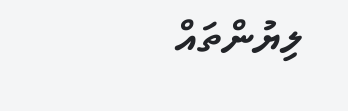ލިޔުންތައް